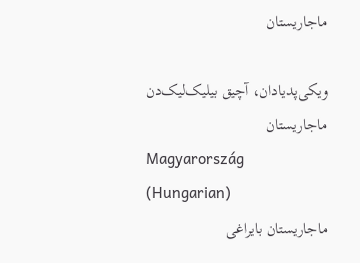ماجاریستان

ویکی‌پدیادان، آچیق بیلیک‌لیک‌دن
ماجاریستان
Magyarország  (Hungarian)
ماجاریستان بایراغی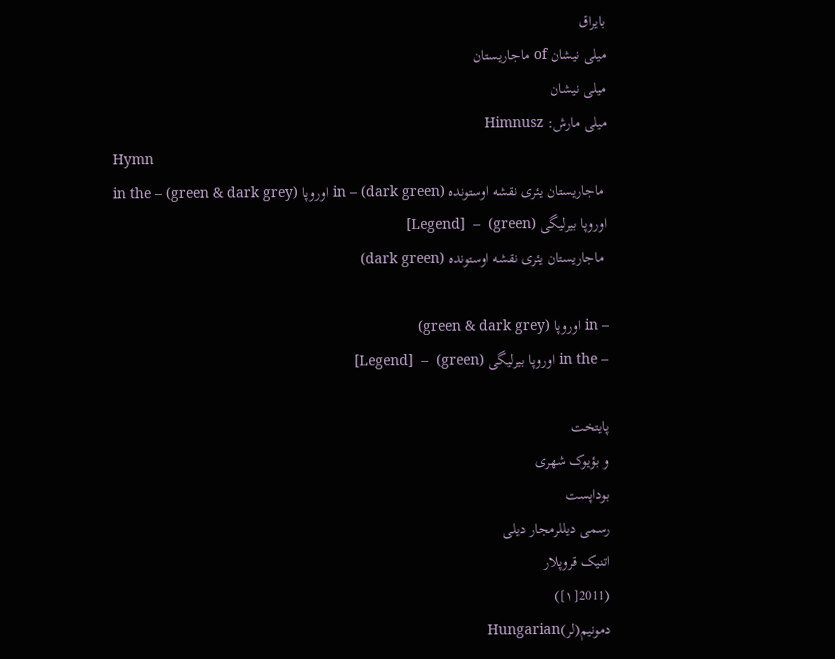بایراق
میلی نیشان of ماجاریستان
میلی نیشان
میلی مارش: Himnusz
Hymn
 ماجاریستان یئری نقشه اوستونده (dark green) – in اوروپا (green & dark grey) – in the اوروپا بیرلیگی (green)  –  [Legend]
 ماجاریستان یئری نقشه اوستونده (dark green)

– in اوروپا (green & dark grey)
– in the اوروپا بیرلیگی (green)  –  [Legend]

پایتخت
و بؤیوک شهری
بوداپست
رسمی دیللرمجار دیلی
اتنیک قروپلار
(2011[۱])
دمونیم(لر)Hungarian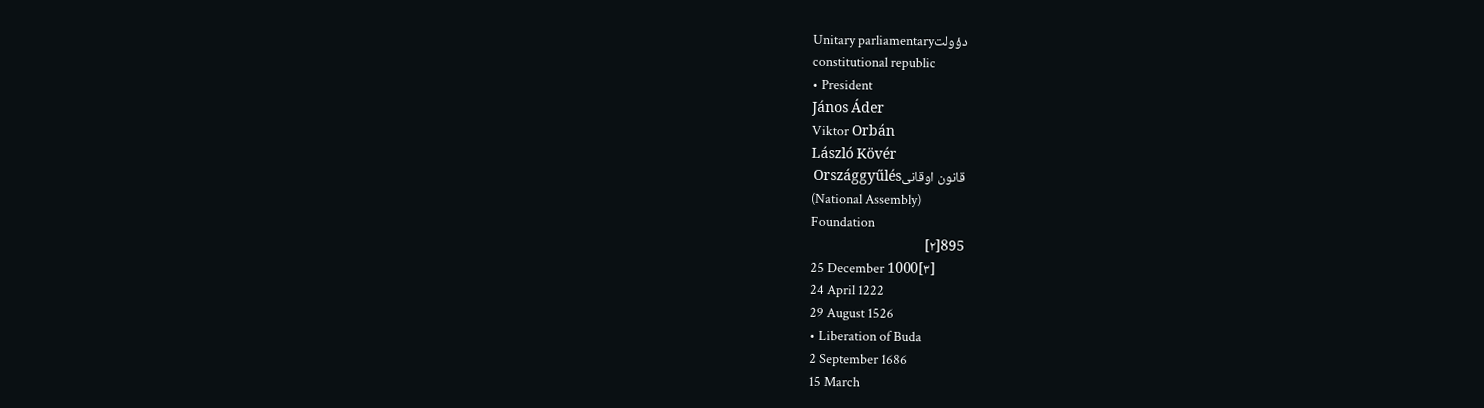دؤولتUnitary parliamentary
constitutional republic
• President
János Áder
Viktor Orbán
László Kövér
قانون اوقانیOrszággyűlés
(National Assembly)
Foundation
895[۲]
25 December 1000[۳]
24 April 1222
29 August 1526
• Liberation of Buda
2 September 1686
15 March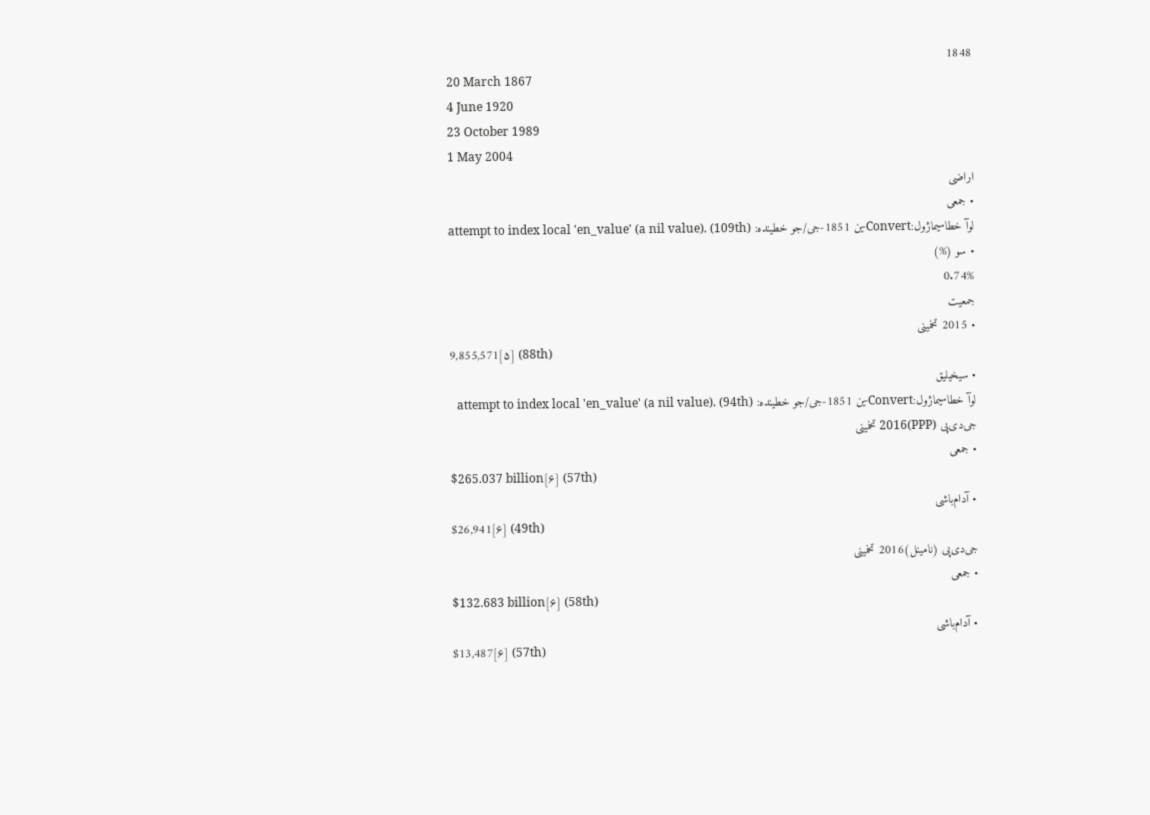1848
20 March 1867
4 June 1920
23 October 1989
1 May 2004
اراضی
• جمعی
لوآ خطاسیماژول:Convert-ین 1851-جی/جو خطینده: attempt to index local 'en_value' (a nil value). (109th)
• سو (%)
0.74%
جمعیت
• 2015 تخمینی
9,855,571[۵] (88th)
• سیخیلیق
لوآ خطاسیماژول:Convert-ین 1851-جی/جو خطینده: attempt to index local 'en_value' (a nil value). (94th)
جی‌دی‌پی (PPP)2016 تخمینی
• جمعی
$265.037 billion[۶] (57th)
• آدام‌باشی
$26,941[۶] (49th)
جی‌دی‌پی (نامینل)2016 تخمینی
• جمعی
$132.683 billion[۶] (58th)
• آدام‌باشی
$13,487[۶] (57th)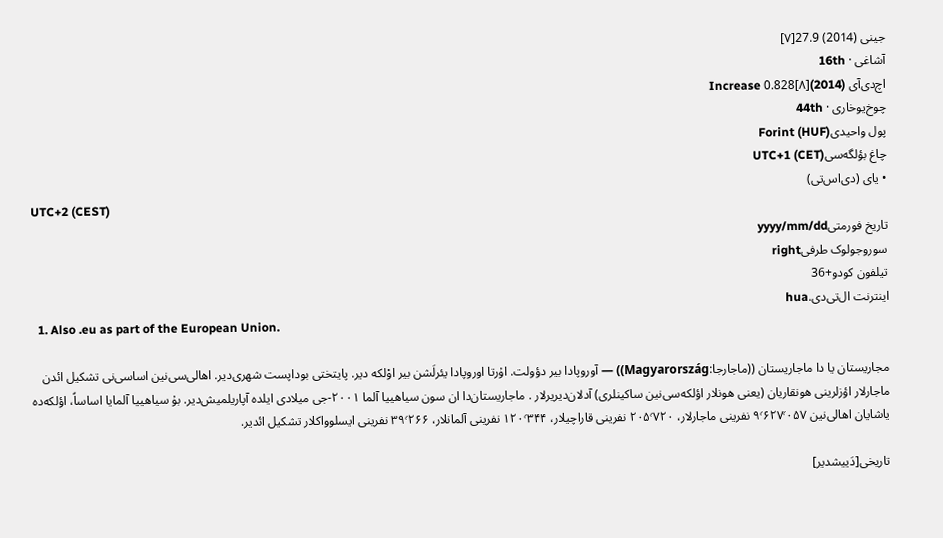جینی (2014) 27.9[۷]
آشاغی · 16th
اچ‌دی‌آی (2014)Increase 0.828[۸]
چوخ‌یوخاری · 44th
پول واحیدیForint (HUF)
چاغ بؤلگه‌سیUTC+1 (CET)
• یای (دی‌اس‌تی)
UTC+2 (CEST)
تاریخ فورمتیyyyy/mm/dd
سوروجولوک طرفیright
تیلفون کودو+36
اینترنت ال‌تی‌دی.hua
  1. Also .eu as part of the European Union.

مجاریستان یا دا ماجاریستان ((ماجارجا:Magyarország)) — آوروپادا بیر دؤولت. اۇرتا اوروپادا یئرلَشن بیر اوْلکه دیر. پایتختی بوداپست شهری‌دیر. اهالی‌سی‌نین اساسی‌نی تشکیل ائدن ماجارلار اؤزلرینی هونقاریان (یعنی هونلار اؤلکه‌سی‌نین ساکینلری) آدلان‌دیریرلار . ماجاریستان‌دا ان سون سیاهییا آلما ۲۰۰۱-جی میلادی ایلده آپاریلمیش‌دیر. بۇ سیاهییا آلمایا اساساً، اؤلکه‌ده یاشایان اهالی‌نین ۹٬۶۲۷٬۰۵۷ نفرینی ماجارلار، ۲۰۵٬۷۲۰ نفرینی قاراچیلار، ۱۲۰٬۳۴۴ نفرینی آلمانلار، ۳۹٬۲۶۶ نفرینی ایسلوواکلار تشکیل ائدیر.

تاریخی[دَییشدیر]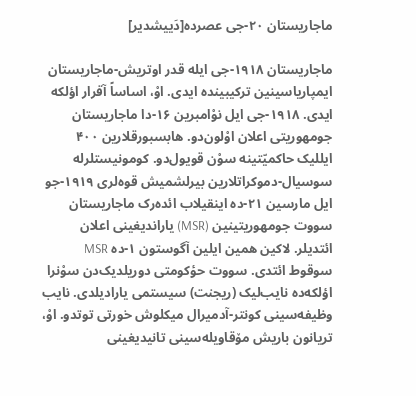ماجاریستان ۲۰-جی عصرده[دَییشدیر]

ماجاریستان ۱۹۱۸-جی ایله قدر اوتریش-ماجاریستان ایمپاریاسینین ترکیبینده ایدی. اوْ، اساساً آقرار اؤلکه ایدی. ۱۹۱۸-جی ایل نوْامبرین ۱۶-دا ماجاریستان جومهوریتی اعلان اوْلون‌دو. هابسبورقلارین ۴۰۰ ایللیک حاکمیّتینه سوْن قویول‌دو. کومونیستلرله سوسیال-دموکراتلارین بیرلشمیش قوه‌لری ۱۹۱۹-جو ایل مارسین ۲۱-ده اینقیلاب ائده‌رک ماجاریستان سووت جومهوریتینین (MSR) یاراندیغینی اعلان ائتدیلر. لاکین همین ایلین آگوستون ۱-ده MSR سوقوط ائتدی. سووت حؤکومتی دوریلدیک‌دن سوْنرا اؤلکه‌ده نایب‌لیک (ریجنت) سیستمی یارادیلدی. نایب وظیفه‌سینی کونتر-آدمیرال میکلوش خورتی توتدو. اوْ، تریانون باریش مۆقاویله‌سینی تانیدیغینی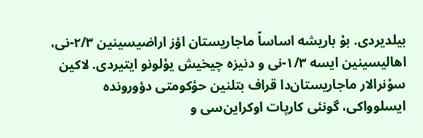بیلدیردی. بۇ باریشه اساساً ماجاریستان اؤز اراضیسینین ۲/۳-نی، اها‌لیسینین ایسه ۱/۳-نی و دنیزه چیخیش یوْلونو ایتیردی. لاکین سوْنرالار ماجاریستان‌دا قراف بتلنین حؤکومتی دؤورونده ایسلوواکی، گونئی کارپات اوکراین‌سی و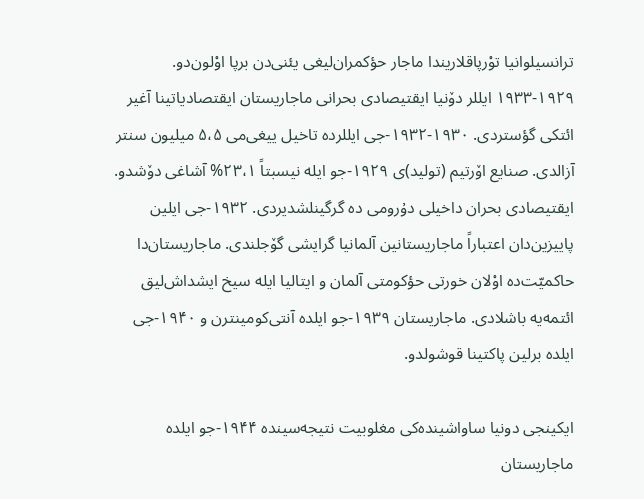ترانسیلوانیا توْرپاقلاریندا ماجار حؤکمران‌لیغی یئنی‌دن برپا اوْلون‌دو. ۱۹۲۹-۱۹۳۳ ایللر دۆنیا ایقتیصادی بحرانی ماجاریستان ایقتصادیاتینا آغیر ائتکی گؤستردی. ۱۹۳۰-۱۹۳۲-جی ایللرده تاخیل ییغی‌می ۵،۵ میلیون سنتر آزالدی. صنایع اۆرتیم (تولید)ی ۱۹۲۹-جو ایله نیسبتاً ۲۳،۱% آشاغی دۆشدو. ایقتیصادی بحران داخیلی دۇرومی ده گرگینلشدیردی. ۱۹۳۲-جی ایلین پاییزین‌دان اعتباراً ماجاریستانین آلمانیا گرایشی گۆجلندی. ماجاریستان‌دا حاکمیّت‌ده اوْلان خورتی حؤکومتی آلمان و ایتالیا ایله سیخ ایشداش‌لیق ائتمه‌یه باشلا‌دی. ماجاریستان ۱۹۳۹-جو ایلده آنتی‌کومینترن و ۱۹۴۰-جی ایلده برلین پاکتینا قوشولدو.

ایکینجی دونیا ساواشینده‌کی مغلوبیت نتیجه‌سینده ۱۹۴۴-جو ایلده ماجاریستان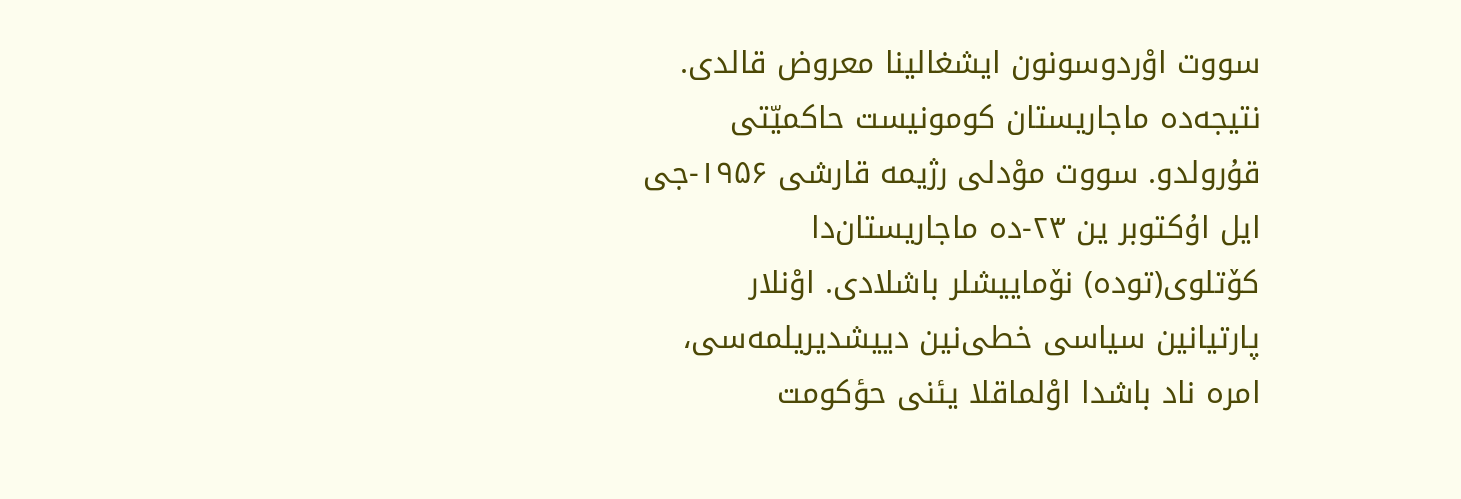سووت اوْردوسونون ایشغالینا معروض قالدی. نتیجه‌ده ماجاریستان کومونیست حاکمیّتی قۇرولدو. سووت موْدلی رژیمه قارشی ۱۹۵۶-جی ایل اۇکتوبر ین ۲۳-ده ماجاریستان‌دا کۆتلوی(توده) نۆماییشلر باشلا‌دی. اوْنلار پارتیانین سیا‌سی خطی‌نین دییشدیریلمه‌سی، امره ناد باشدا اوْلماقلا یئنی حؤکومت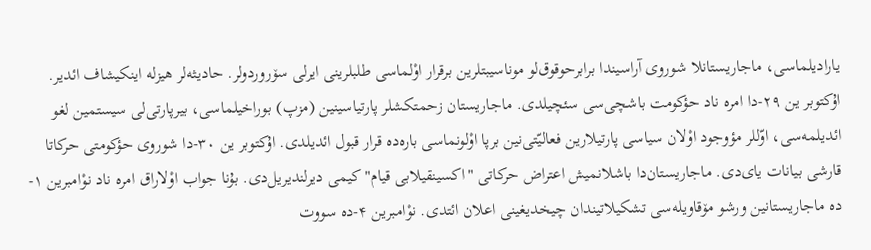یارادیلما‌سی، ماجاریستانلا شوروی آراسیندا برابرحوقوق‌لو موناسیبتلرین برقرار اوْلما‌سی طلبلرینی ایر‌لی سۆروردولر. حادیثه‌لر هیز‌له اینکیشاف ائدیر. اۇکتوبر ین ۲۹-دا امره ناد حؤکومت باشچی‌سی سئچیلدی. ماجاریستان زحمتکشلر پارتیاسینین (مزپ) بوراخیلما‌سی، بیرپارتی‌لی سیستمین لغو ائدیلمه‌سی، اوّللر مؤوجود اوْلان سیا‌سی پارتیلارین فعالیّتی‌نین برپا اوْلونما‌سی باره‌ده قرار قبول ائدیلدی. اۇکتوبر ین ۳۰-دا شوروی حؤکومتی حرکاتا قارشی بیانات یای‌دی. ماجاریستان‌دا باشلانمیش اعتراض حرکاتی "اکسینقیلابی قیام" کیمی دیرلندیریل‌دی. بۇنا جواب اوْلا‌راق امره ناد نوْامبرین ۱-ده ماجاریستانین ورشو مۆقاویله‌سی تشکیلاتیندان چیخدیغینی اعلان ائتدی. نوْامبرین ۴-ده سووت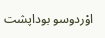اوْردوسو بوداپشت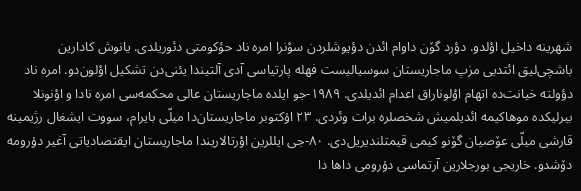شهرینه داخیل اوْلدو. دؤرد گۆن داوام ائدن دؤیوشلردن سوْنرا امره ناد حؤکومتی دئوریلدی. یانوش کادارین باشچی‌لیق ائتدیی مزپ ماجاریستان سوسیالیست فهله پارتیاسی آدی آلتیندا یئنی‌دن تشکیل اوْلون‌دو. امره ناد دؤولته خیانت‌ده اتهام اوْلونا‌راق اعدام ائدیلدی. ۱۹۸۹-جو ایلده ماجاریستان عالی محکمه‌سی امره نادا و اوْنونلا بیرلیکده موهاکیمه ائدیلمیش شخصلره برات وئردی. ۲۳ اۇکتوبر ماجاریستان‌دا میلّی بایرام، سووت ایشغال رژیمینه قارشی میلّی عۆصیان گۆنو کیمی قیمتلندیریل‌دی. ۸۰-جی ایللرین اوْرتالاریندا ماجاریستان ایقتصادیاتی آغیر دۇرومه دۆشدو. خاریجی بورجلارین آرتما‌سی دۇرومی داها دا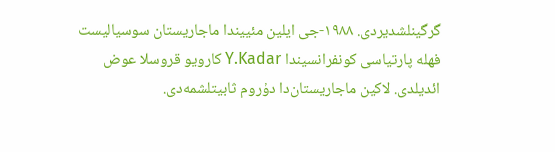گرگینلشدیردی. ۱۹۸۸-جی ایلین مئییندا ماجاریستان سوسیالیست فهله پارتیاسی کونفرانسیندا Y.Kadar کارویو قروسلا عوض ائدیلدی. لاکین ماجاریستان‌دا دۇروم ثابیتلشمه‌دی.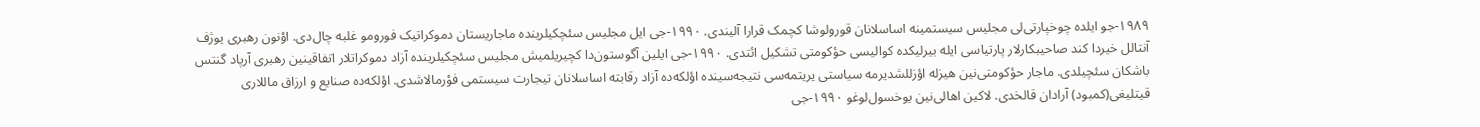۱۹۸۹-جو ایلده چوخپارتی‌لی مجلیس سیستمینه اساسلانان قورولوشا کچمک قرارا آلیندی. ۱۹۹۰-جی ایل مجلیس سئچکیلرینده ماجاریستان دموکراتیک فورومو غلبه چال‌دی. اوْنون رهبری یوژف آنتالل خیردا کند صاحیبکارلار پارتیاسی ایله بیرلیکده کوالیسی حؤکومتی تشکیل ائتدی. ۱۹۹۰-جی ایلین آگوستون‌دا کچیریلمیش مجلیس سئچکیلرینده آزاد دموکراتلار اتفاقینین رهبری آرپاد گنتس باشکان سئچیلدی. ماجار حؤکومتی‌نین هیز‌له اؤزللشدیرمه سیاستی یریتمه‌سی نتیجه‌سینده اؤلکه‌ده آزاد رقابته اساسلانان تیجارت سیستمی فوْرمالاشدی. اؤلکه‌ده صنایع و ارزاق ماللاری قیتلیغی(کمبود) آرا‌دان قالخدی. لاکین اها‌لی‌نین یوخسول‌لوغو ۱۹۹۰-جی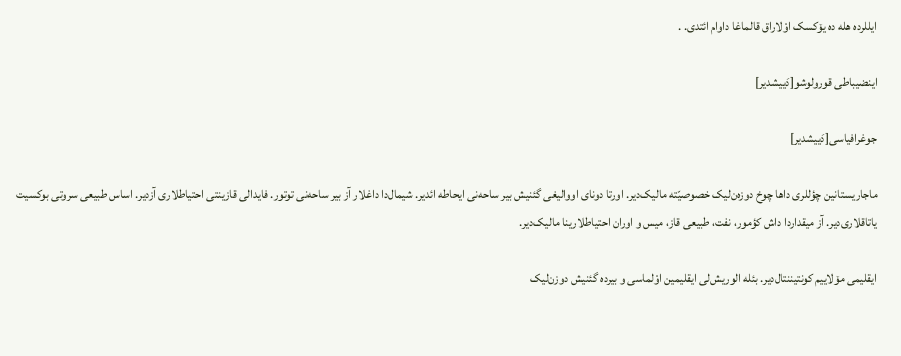ایللرده هله ده یۆکسک اوْلا‌راق قالماغا داوام ائتدی. .

اینضیباطی قورولوشو[دَییشدیر]

جوغرافیاسی[دَییشدیر]

ماجاریستانین چؤللری داها چوخ دوزه‌ن‌لیک خصوصیّته مالیک‌دیر. اورتا دونای اووالیغی گئنیش بیر ساحه‌نی ایحاطه ائدیر. شیمال‌دا داغلار آز بیر ساحه‌نی توتور. فایدالی قازینتی احتیاطلاری آزدیر. اساس طبیعی سروتی بوکسیت یاتاقلاری‌دیر. آز میقداردا داش کؤمور، نفت، طبیعی قاز، میس و اوران احتیاطلارینا مالیک‌دیر.

ایقلیمی مۆلاییم کونتیننتال‌دیر. بئله الوریش‌لی ایقلیمین اوْلما‌سی و بیرده گئنیش دوزن‌لیک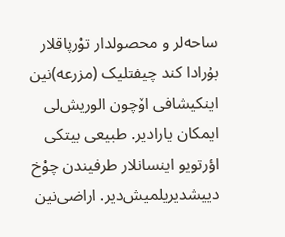ساحه‌لر و محصولدار توْرپاقلار بۇرادا کند چیفتلیک (مزرعه)نین اینکیشافی اۆچون الوریش‌لی ایمکان یارا‌دیر. طبیعی بیتکی اؤرتویو اینسانلار طرفیندن چوْخ دییشدیریلمیش‌دیر. اراضی‌نین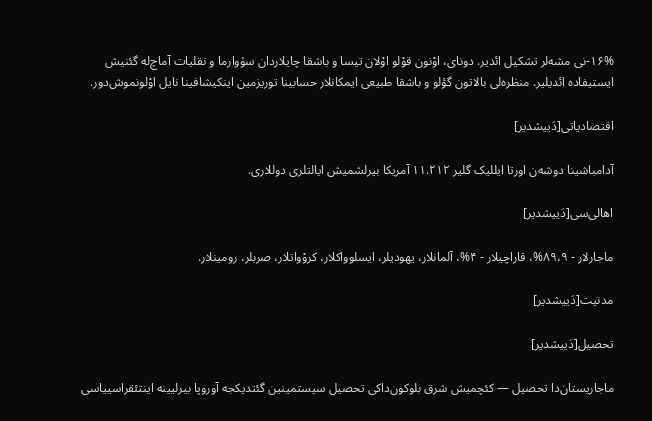۱۶%-نی مشه‌لر تشکیل ائدیر. دونای، اوْنون قوْلو اوْلان تیسا و باشقا چایلاردان سۇوارما و نقلیات آماچ‌له گئنیش ایستیفا‌ده ائدیلیر. منظره‌لی بالاتون گؤلو و باشقا طبیعی ایمکانلار حسابینا توریزمین اینکیشافینا نایل اوْلونموش‌دور.

اقتصادیاتی[دَییشدیر]

آدامباشینا دوشه‌ن اورتا ایللیک گلیر ۱۱.۲۱۲ آمریکا بیرلشمیش ایالتلری دوللاری.

اهالی‌سی[دَییشدیر]

ماجارلار - ۸۹،۹%، قاراچیلار - ۴%، آلمانلار، یهودیلر، ایسلوواکلار، کروْواتلار، صربلر، رومینلار.

مدنیت[دَییشدیر]

تحصیل[دَییشدیر]

ماجاریستان‌دا تحصیل — کئچمیش شرق بلوکون‌داکی تحصیل سیستمینین گئتدیکجه آوروپا بیرلیینه اینتئقراسییاسی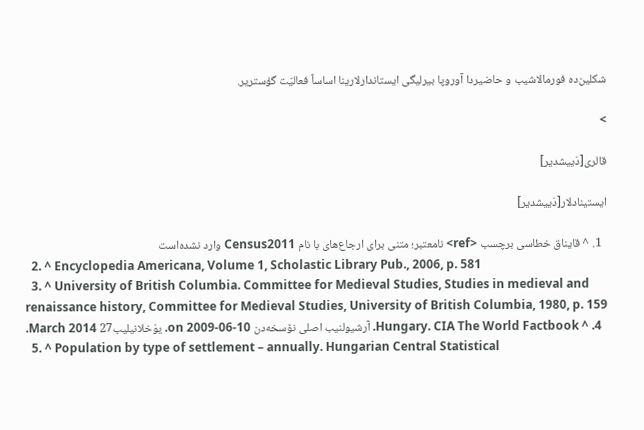شکلین‌ده فورمالاشیب و حاضیردا آوروپا بیرلیگی ایستاندارلارینا اساساً فعالیّت گؤستریر.

>

قالری[دَییشدیر]

ایستینادلار[دَییشدیر]

  1. ^ قایناق خطاسی برچسب <ref> نامعتبر؛ متنی برای ارجاع‌های با نام Census2011 وارد نشده‌است
  2. ^ Encyclopedia Americana, Volume 1, Scholastic Library Pub., 2006, p. 581
  3. ^ University of British Columbia. Committee for Medieval Studies, Studies in medieval and renaissance history, Committee for Medieval Studies, University of British Columbia, 1980, p. 159
  4. ^ Hungary. CIA The World Factbook. آرشیولنیب اصلی نۆسخه‌دن on 2009-06-10. یوْخلانیلیب27 March 2014.
  5. ^ Population by type of settlement – annually. Hungarian Central Statistical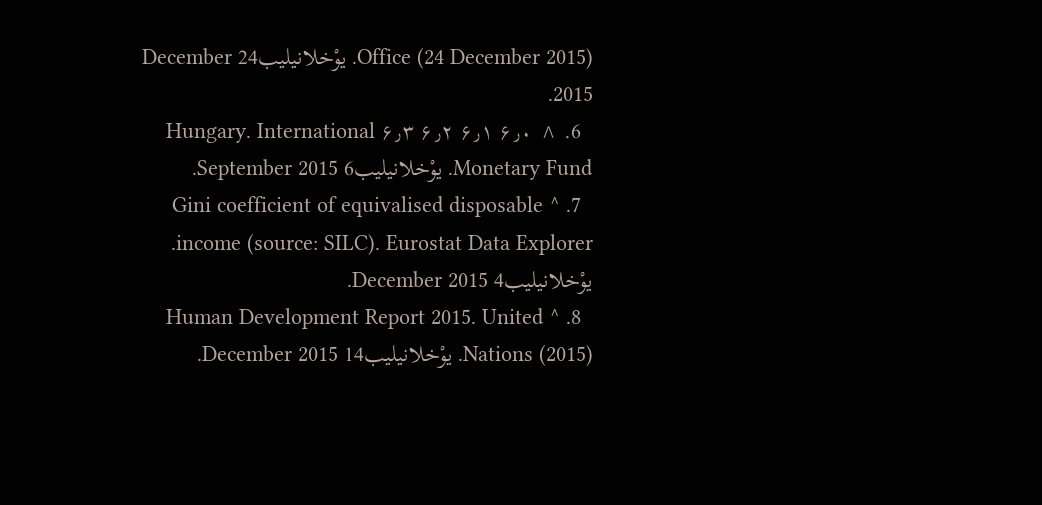Office (24 December 2015). یوْخلانیلیب24 December 2015.
  6. ^ ۶٫۰ ۶٫۱ ۶٫۲ ۶٫۳ Hungary. International Monetary Fund. یوْخلانیلیب6 September 2015.
  7. ^ Gini coefficient of equivalised disposable income (source: SILC). Eurostat Data Explorer. یوْخلانیلیب4 December 2015.
  8. ^ Human Development Report 2015. United Nations (2015). یوْخلانیلیب14 December 2015.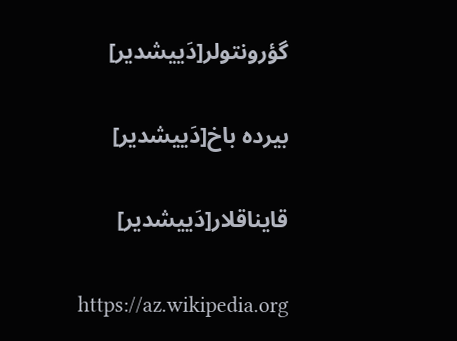گؤرونتولر[دَییشدیر]

بیرده باخ[دَییشدیر]

قایناقلار[دَییشدیر]

https://az.wikipedia.org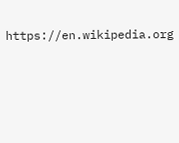https://en.wikipedia.org